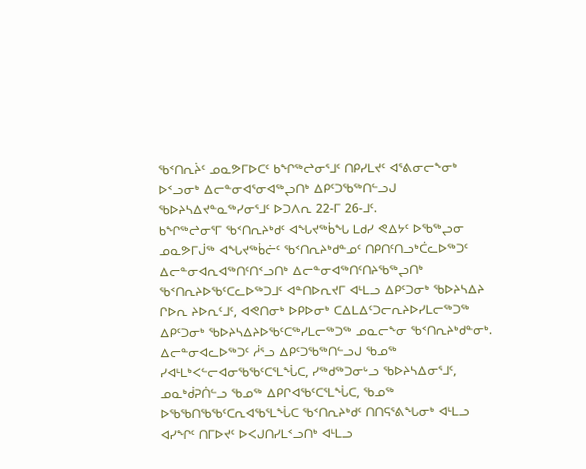ᖃᑉᑎᕆᔩᑦ ᓄᓇᕗᒥᐅᑕᑦ ᑲᖏᖅᖠᓂᕐᒧᑦ ᑎᑭᓯᒪᔪᑦ ᐊᕐᕕᓂᓕᖕᓂᒃ ᐅᑉᓗᓂᒃ ᐃᓕᓐᓂᐊᕐᓂᐊᖅᖢᑎᒃ ᐃᑭᑦᑐᖃᖅᑎᓪᓗᒍ ᖃᐅᔨᓴᐃᔪᓐᓇᖅᓯᓂᕐᒧᑦ ᐅᑐᐱᕆ 22-ᒥ 26-ᒧᑦ.
ᑲᖏᖅᖠᓂᕐᒥ ᖃᑉᑎᕆᔨᒃᑯᑦ ᐊᖓᔪᖅᑳᖓ ᒪᑯᓯ ᕙᐃᔭᑦ ᐅᖃᖅᖢᓂ ᓄᓇᕗᒥᒎᖅ ᐊᖓᔪᖅᑳᓖᑦ ᖃᑉᑎᕆᔨᒃᑯᓐᓄᑦ ᑎᑭᑎᑦᑎᓗᒃᑖᓚᐅᖅᑐᑦ ᐃᓕᓐᓂᐊᕆᐊᖅᑎᑦᑎᑉᓗᑎᒃ ᐃᓕᓐᓂᐊᖅᑎᑦᑎᔨᖃᖅᖢᑎᒃ ᖃᑉᑎᕆᔨᐅᖃᑦᑕᓚᐅᖅᑐᒧᑦ ᐊᓐᑎᐅᕆᔪᒥ ᐊᒻᒪᓗ ᐃᑭᑦᑐᓂᒃ ᖃᐅᔨᓴᐃᔨ ᒋᐅᕆ ᔨᐅᕆᑦᒧᑦ, ᐊᕙᑎᓂᒃ ᐅᑭᐅᓂᒃ ᑕᐃᒪᐃᑦᑐᓕᕆᔨᐅᓯᒪᓕᖅᑐᖅ ᐃᑭᑦᑐᓂᒃ ᖃᐅᔨᓴᐃᔨᐅᖃᑦᑕᖅᓯᒪᓕᖅᑐᖅ ᓄᓇᓕᖕᓂ ᖃᑉᑎᕆᔨᒃᑯᓐᓂᒃ.
ᐃᓕᓐᓂᐊᓚᐅᖅᑐᑦ ᓲᕐᓗ ᐃᑭᑦᑐᖃᖅᑎᓪᓗᒍ ᖃᓄᖅ ᓯᐊᒻᒪᒃᐸᓪᓕᐊᓂᖃᖃᑦᑕᕐᒪᖔᑕ, ᓯᖅᑯᖅᑐᓂᒡᓗ ᖃᐅᔨᓴᐃᓂᕐᒧᑦ, ᓄᓇᒃᑰᕈᑏᓪᓗ ᖃᓄᖅ ᐃᑭᒋᐊᖃᑦᑕᕐᒪᖔᑕ, ᖃᓄᖅ ᐅᖃᖃᑎᖃᖃᑦᑕᕆᐊᖃᕐᒪᖔᑕ ᖃᑉᑎᕆᔨᒃᑯᑦ ᑎᑎᕋᕐᕕᖓᓂᒃ ᐊᒻᒪᓗ ᐊᓯᖏᑦ ᑎᒥᐅᔪᑦ ᐅᐸᒍᑎᓯᒪᑉᓗᑎᒃ ᐊᒻᒪᓗ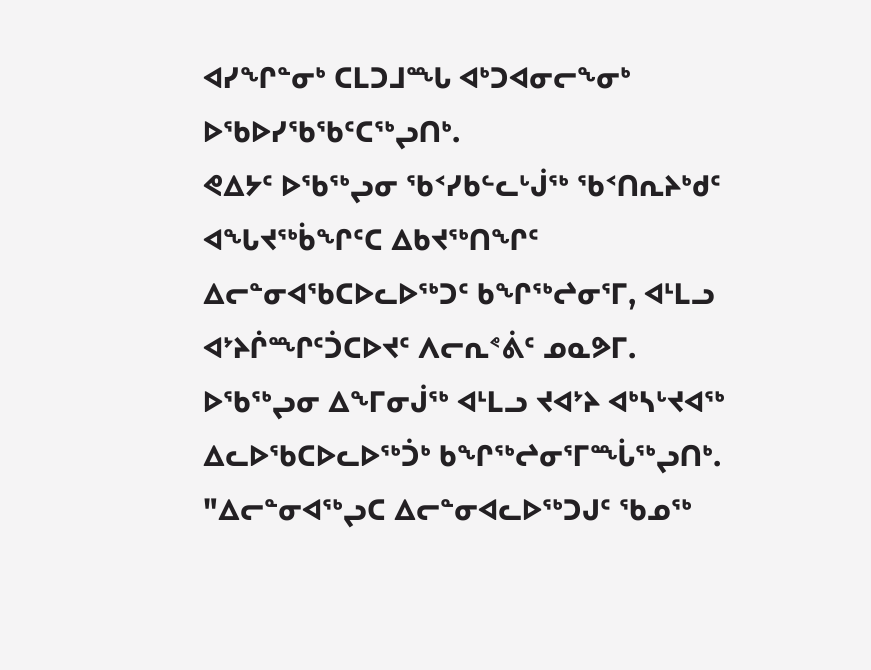ᐊᓯᖏᓐᓂᒃ ᑕᒪᑐᒧᙵ ᐊᒃᑐᐊᓂᓕᖕᓂᒃ ᐅᖃᐅᓯᖃᖃᑦᑕᖅᖢᑎᒃ.
ᕙᐃᔭᑦ ᐅᖃᖅᖢᓂ ᖃᑉᓯᑲᓪᓚᒡᒎᖅ ᖃᑉᑎᕆᔨᒃᑯᑦ ᐊᖓᔪᖅᑳᖏᑦᑕ ᐃᑲᔪᖅᑎᖏᑦ ᐃᓕᓐᓂᐊᖃᑕᐅᓚᐅᖅᑐᑦ ᑲᖏᖅᖠᓂᕐᒥ, ᐊᒻᒪᓗ ᐊᔾᔨᒌᙱᑦᑑᑕᐅᔪᑦ ᐱᓕᕆᕝᕖᑦ ᓄᓇᕗᒥ.
ᐅᖃᖅᖢᓂ ᐃᖕᒥᓂᒎᖅ ᐊᒻᒪᓗ ᔪᐊᔾᔨ ᐊᒃᓴᒡᔪᐊᖅ ᐃᓚᐅᖃᑕᐅᓚᐅᖅᑑᒃ ᑲᖏᖅᖠᓂᕐᒥᙶᖅᖢᑎᒃ.
"ᐃᓕᓐᓂᐊᖅᖢᑕ ᐃᓕᓐᓂᐊᓚᐅᖅᑐᒍᑦ ᖃᓄᖅ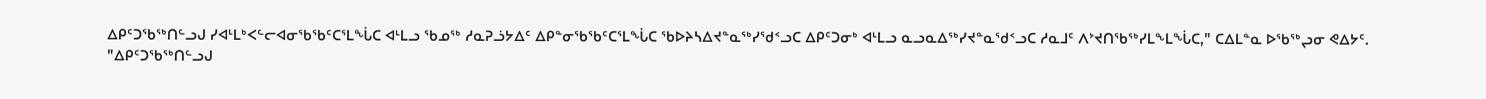ᐃᑭᑦᑐᖃᖅᑎᓪᓗᒍ ᓯᐊᒻᒪᒃᐸᓪᓕᐊᓂᖃᖃᑦᑕᕐᒪᖔᑕ ᐊᒻᒪᓗ ᖃᓄᖅ ᓱᓇᕈᓘᔭᐃᑦ ᐃᑭᓐᓂᖃᖃᑦᑕᕐᒪᖔᑕ ᖃᐅᔨᓴᐃᔪᓐᓇᖅᓯᖁᑉᓗᑕ ᐃᑭᑦᑐᓂᒃ ᐊᒻᒪᓗ ᓇᓗᓇᐃᖅᓯᔪᓐᓇᖁᑉᓗᑕ ᓱᓇᒧᑦ ᐱᔾᔪᑎᖃᖅᓯᒪᖕᒪᖔᑕ," ᑕᐃᒪᓐᓇ ᐅᖃᖅᖢᓂ ᕙᐃᔭᑦ.
"ᐃᑭᑦᑐᖃᖅᑎᓪᓗᒍ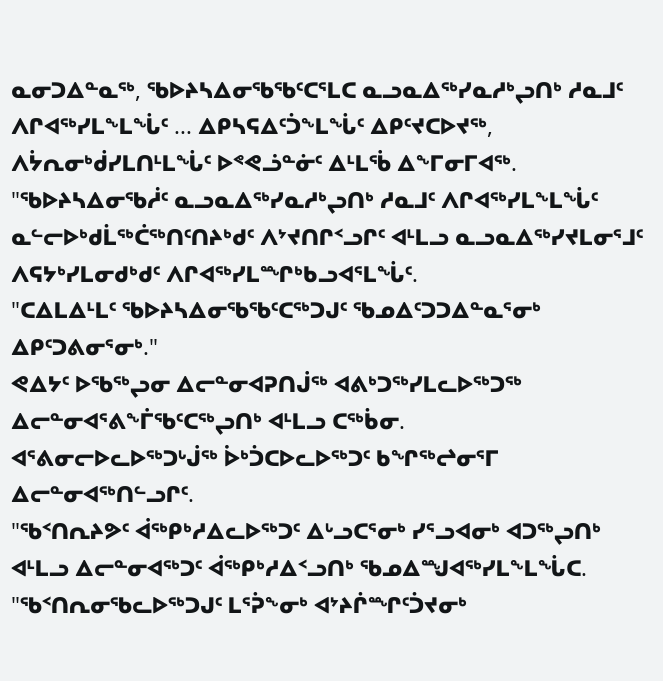ᓇᓂᑐᐃᓐᓇᖅ, ᖃᐅᔨᓴᐃᓂᖃᖃᑦᑕᕐᒪᑕ ᓇᓗᓇᐃᖅᓯᓇᓱᒃᖢᑎᒃ ᓱᓇᒧᑦ ᐱᒋᐊᖅᓯᒪᖕᒪᖔᑦ ... ᐃᑭᓴᕋᐃᑦᑑᖕᒪᖔᑦ ᐃᑭᑦᔪᑕᐅᔪᖅ, ᐱᔮᕆᓂᒃᑰᓯᒪᑎᒻᒪᖔᑦ ᐅᕝᕙᓘᓐᓃᑦ ᐃᒻᒪᖄ ᐃᖕᒥᓂᒥᐊᖅ.
"ᖃᐅᔨᓴᐃᓂᖃᓲᑦ ᓇᓗᓇᐃᖅᓯᓇᓱᒃᖢᑎᒃ ᓱᓇᒧᑦ ᐱᒋᐊᖅᓯᒪᖕᒪᖔᑦ ᓇᓪᓕᐅᒃᑯᒫᖅᑖᖅᑎᑦᑎᔨᒃᑯᑦ ᐱᔾᔪᑎᒋᑉᓗᒋᑦ ᐊᒻᒪᓗ ᓇᓗᓇᐃᖅᓯᔪᒪᓂᕐᒧᑦ ᐱᕋᔭᒃᓯᒪᓂᑯᒃᑯᑦ ᐱᒋᐊᖅᓯᒪᙱᒃᑲᓗᐊᕐᒪᖔᑦ.
"ᑕᐃᒪᐃᒻᒪᑦ ᖃᐅᔨᓴᐃᓂᖃᖃᑦᑕᖅᑐᒍᑦ ᖃᓄᐃᑦᑐᑐᐃᓐᓇᕐᓂᒃ ᐃᑭᑦᑐᕕᓂᕐᓂᒃ."
ᕙᐃᔭᑦ ᐅᖃᖅᖢᓂ ᐃᓕᓐᓂᐊᕈᑎᒎᖅ ᐊᕕᒃᑐᖅᓯᒪᓚᐅᖅᑐᖅ ᐃᓕᓐᓂᐊᕐᕕᖕᒦᖃᑦᑕᖅᖢᑎᒃ ᐊᒻᒪᓗ ᑕᖅᑳᓂ.
ᐊᕐᕕᓂᓕᐅᓚᐅᖅᑐᒡᒎᖅ ᐆᒃᑑᑕᐅᓚᐅᖅᑐᑦ ᑲᖏᖅᖠᓂᕐᒥ ᐃᓕᓐᓂᐊᖅᑎᓪᓗᒋᑦ.
"ᖃᑉᑎᕆᔨᕗᑦ ᐋᖅᑭᒃᓱᐃᓚᐅᖅᑐᑦ ᐃᒡᓗᑕᕐᓂᒃ ᓯᕐᓗᐊᓂᒃ ᐊᑐᖅᖢᑎᒃ ᐊᒻᒪᓗ ᐃᓕᓐᓂᐊᖅᑐᑦ ᐋᖅᑭᒃᓱᐃᑉᓗᑎᒃ ᖃᓄᐃᙳᐊᖅᓯᒪᖕᒪᖔᑕ.
"ᖃᑉᑎᕆᓂᖃᓚᐅᖅᑐᒍᑦ ᒪᕐᕉᖕᓂᒃ ᐊᔾᔨᒌᙱᑦᑑᔪᓂᒃ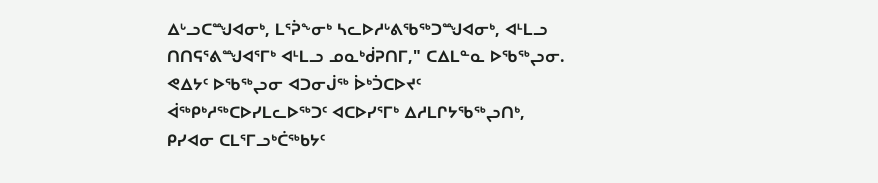ᐃᒡᓗᑕᙳᐊᓂᒃ, ᒪᕐᕉᖕᓂᒃ ᓴᓚᐅᓱᒡᕕᖃᖅᑐᙳᐊᓂᒃ, ᐊᒻᒪᓗ ᑎᑎᕋᕐᕕᙳᐊᕐᒥᒃ ᐊᒻᒪᓗ ᓄᓇᒃᑰᕈᑎᒥ," ᑕᐃᒪᓐᓇ ᐅᖃᖅᖢᓂ.
ᕙᐃᔭᑦ ᐅᖃᖅᖢᓂ ᐊᑐᓂᒎᖅ ᐆᒃᑑᑕᐅᔪᑦ ᐋᖅᑭᒃᓱᖅᑕᐅᓯᒪᓚᐅᖅᑐᑦ ᐊᑕᐅᓯᕐᒥᒃ ᐃᓱᒪᒋᔭᖃᖅᖢᑎᒃ, ᑭᓯᐊᓂ ᑕᒪᕐᒥᓗᒃᑖᖅᑲᔭᑦ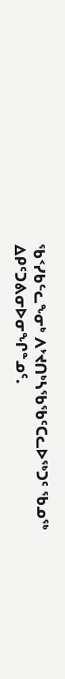ᖃᑉᓯᑲᓪᓚᖕᓂᒃ ᐱᔾᔪᑎᒃᓴᖃᖃᑦᑕᓚᐅᖅᑐᑦ ᖃᓄᖅ ᐃᑭᑦᑐᕕᓂᐅᓂᖏᓐᓄᑦ.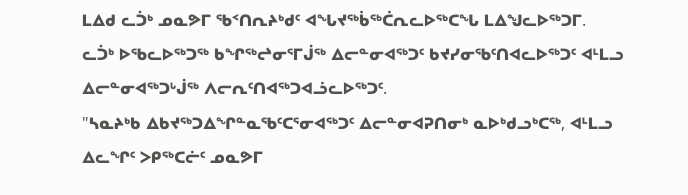ᒪᐃᑯ ᓚᑑᒃ ᓄᓇᕗᒥ ᖃᑉᑎᕆᔨᒃᑯᑦ ᐊᖓᔪᖅᑳᖅᑖᕆᓚᐅᖅᑕᖓ ᒪᐃᖑᓚᐅᖅᑐᒥ.
ᓚᑑᒃ ᐅᖃᓚᐅᖅᑐᖅ ᑲᖏᖅᖠᓂᕐᒥᒎᖅ ᐃᓕᓐᓂᐊᖅᑐᑦ ᑲᔪᓯᓂᖃᑦᑎᐊᓚᐅᖅᑐᑦ ᐊᒻᒪᓗ ᐃᓕᓐᓂᐊᖅᑐᒡᒎᖅ ᐱᓕᕆᑦᑎᐊᖅᑐᐊᓘᓚᐅᖅᑐᑦ.
"ᓴᓇᔨᒃᑲ ᐃᑲᔪᖅᑐᐃᖏᓐᓇᖃᑦᑕᕐᓂᐊᖅᑐᑦ ᐃᓕᓐᓂᐊᕈᑎᓂᒃ ᓇᐅᒃᑯᓗᒃᑕᖅ, ᐊᒻᒪᓗ ᐃᓚᖏᑦ ᐳᑭᖅᑕᓖᑦ ᓄᓇᕗᒥ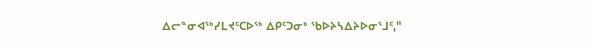ᐃᓕᓐᓂᐊᖅᓯᒪᔪᑦᑕᐅᖅ ᐃᑭᑦᑐᓂᒃ ᖃᐅᔨᓴᐃᔨᐅᓂᕐᒧᑦ,"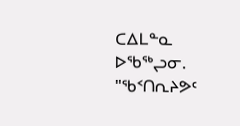ᑕᐃᒪᓐᓇ ᐅᖃᖅᖢᓂ. "ᖃᑉᑎᕆᔨᕗᑦ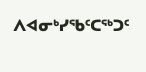ᐱᐊᓂᒃᓯᖃᑦᑕᖅᑐᑦ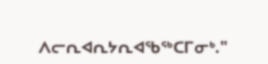ᐱᓕᕆᐊᕆᔭᕆᐊᖃᖅᑕᒥᓂᒃ."